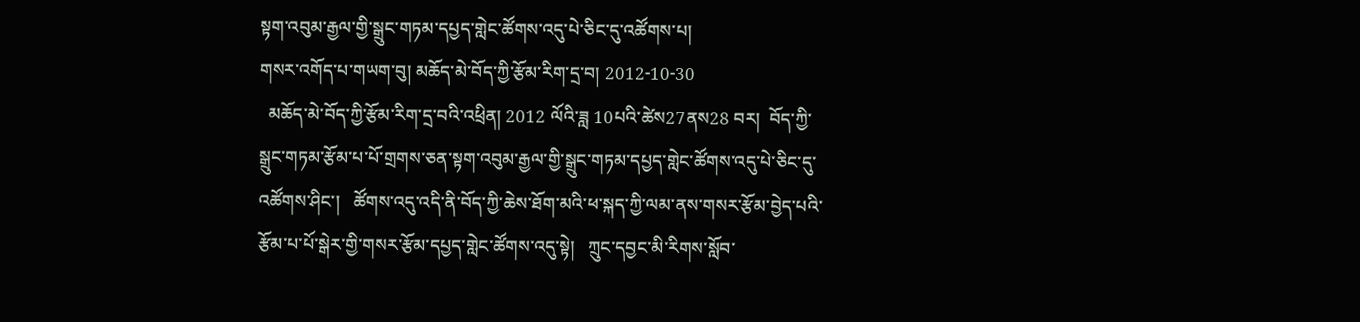སྟག་འབུམ་རྒྱལ་གྱི་སྒྲུང་གཏམ་དཔྱད་གླེང་ཚོགས་འདུ་པེ་ཅིང་དུ་འཚོགས་པ།
གསར་འགོད་པ་གཡག་བུ། མཆོད་མེ་བོད་ཀྱི་རྩོམ་རིག་དྲ་བ། 2012-10-30
  མཆོད་མེ་བོད་ཀྱི་རྩོམ་རིག་དྲ་བའི་འཕྲིན། 2012 ལོའི་ཟླ 10པའི་ཚེས27ནས28 བར།  བོད་ཀྱི་སྒྲུང་གཏམ་རྩོམ་པ་པོ་གྲགས་ཅན་སྟག་འབུམ་རྒྱལ་གྱི་སྒྲུང་གཏམ་དཔྱད་གླེང་ཚོགས་འདུ་པེ་ཅིང་དུ་འཚོགས་ཤིང་།   ཚོགས་འདུ་འདི་ནི་བོད་ཀྱི་ཆེས་ཐོག་མའི་ཕ་སྐད་ཀྱི་ལམ་ནས་གསར་རྩོམ་བྱེད་པའི་རྩོམ་པ་པོ་སྒེར་གྱི་གསར་རྩོམ་དཔྱད་གླེང་ཚོགས་འདུ་སྟེ།   ཀྲུང་དབྱང་མི་རིགས་སློབ་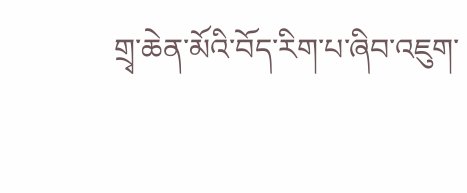གྲྭ་ཆེན་མོའི་བོད་རིག་པ་ཞིབ་འཇུག་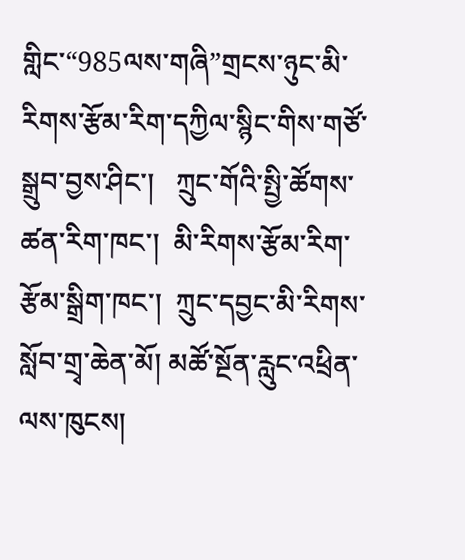གླིང་“985ལས་གཞི”གྲངས་ཉུང་མི་རིགས་རྩོམ་རིག་དཀྱིལ་སྙིང་གིས་གཙོ་སྒྲུབ་བྱས་ཤིང་།   ཀྲུང་གོའི་སྤྱི་ཚོགས་ཚན་རིག་ཁང་།  མི་རིགས་རྩོམ་རིག་རྩོམ་སྒྲིག་ཁང་།  ཀྲུང་དབྱང་མི་རིགས་སློབ་གྲྭ་ཆེན་མོ། མཚོ་སྔོན་རླུང་འཕྲིན་ལས་ཁུངས།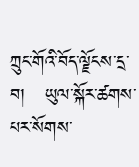ཀྲུང་གོའི་བོད་ལྗོངས་དྲ་བ།   ཡུལ་སྐོར་ཚགས་པར་སོགས་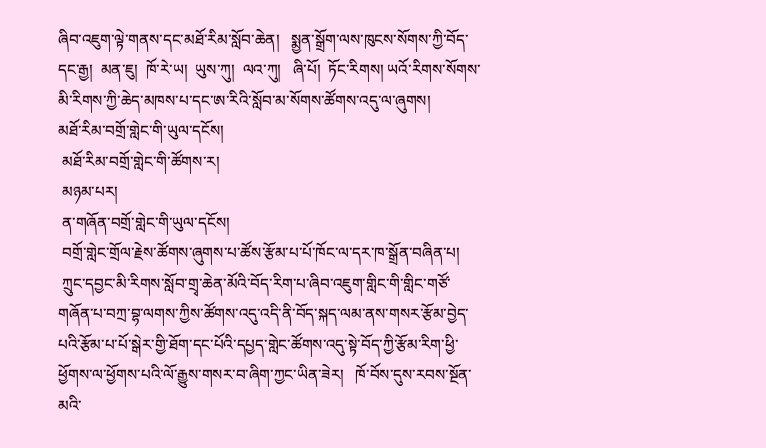ཞིབ་འཇུག་ལྟེ་གནས་དང་མཐོ་རིམ་སློབ་ཆེན།   སྨྱན་སྒྲོག་ལས་ཁུངས་སོགས་ཀྱི་བོད་དང་རྒྱ།  མན་ཇུ།  ཁོ་རེ་ཡ།  ཡུས་ཀུ།  ལའ་ཀུ།   ཞི་པོ།  ཏོང་རིགས། ཡའོ་རིགས་སོགས་མི་རིགས་ཀྱི་ཆེད་མཁས་པ་དང་ཨ་རིའི་སློབ་མ་སོགས་ཚོགས་འདུ་ལ་ཞུགས།
མཐོ་རིམ་བགྲོ་གླེང་གི་ཡུལ་དངོས།
 མཐོ་རིམ་བགྲོ་གླེང་གི་ཚོགས་ར།
 མཉམ་པར།
 ན་གཞོན་བགྲོ་གླེང་གི་ཡུལ་དངོས།
 བགྲོ་གླེང་གྲོལ་རྗེས་ཚོགས་ཞུགས་པ་ཚོས་རྩོམ་པ་པོ་ཁོང་ལ་དར་ཁ་སྒྲོན་བཞིན་པ།
 ཀྲུང་དབྱང་མི་རིགས་སློབ་གྲྭ་ཆེན་མོའི་བོད་རིག་པ་ཞིབ་འཇུག་གླིང་གི་གླིང་གཙོ་གཞོན་པ་བཀྲ་བྷ་ལགས་ཀྱིས་ཚོགས་འདུ་འདི་ནི་བོད་སྐད་ལམ་ནས་གསར་རྩོམ་བྱེད་པའི་རྩོམ་པ་པོ་སྒེར་གྱི་ཐོག་དང་པོའི་དཔྱད་གླེང་ཚོགས་འདུ་སྟེ་བོད་ཀྱི་རྩོམ་རིག་ཕྱི་ཕྱོགས་ལ་ཕྱོགས་པའི་ལོ་རྒྱུས་གསར་བ་ཞིག་ཀྱང་ཡིན་ཟེར།   ཁོ་བོས་དུས་རབས་སྔོན་མའི་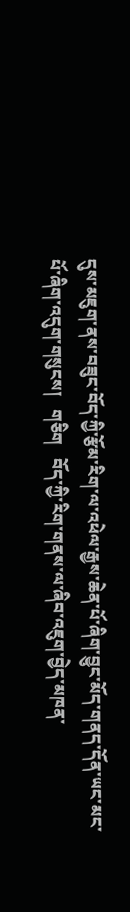དུས་མཇུག་ནས་བཟུང་བོད་ཀྱི་རྩོམ་རིག་ལ་འཕེལ་རྒྱས་ཆེན་པོ་ཞིག་བྱུང་མོད་གནད་དོན་ཡང་མང་པོ་ཞིག་འདུག་གསུངས།   གཅིག   བོད་ཀྱི་རིག་གནས་ལ་ཞིབ་འཇུག་བྱེད་མཁན་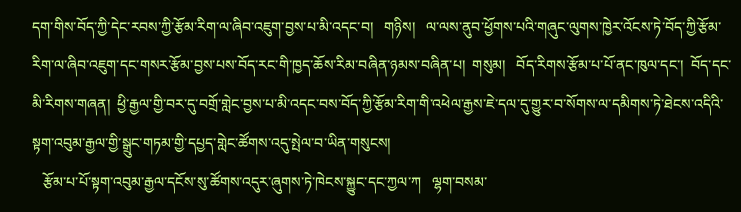དག་གིས་བོད་ཀྱི་དེང་རབས་ཀྱི་རྩོམ་རིག་ལ་ཞིབ་འཇུག་བྱས་པ་མི་འདང་བ།   གཉིས།   ལ་ལས་ནུབ་ཕྱོགས་པའི་གཞུང་ལུགས་ཁྱེར་འོངས་ཏེ་བོད་ཀྱི་རྩོམ་རིག་ལ་ཞིབ་འཇུག་དང་གསར་རྩོམ་བྱས་པས་བོད་རང་གི་ཁྱད་ཆོས་རིམ་བཞིན་ཉམས་བཞིན་པ།  གསུམ།   བོད་རིགས་རྩོམ་པ་པོ་ནང་ཁུལ་དང་།  བོད་དང་མི་རིགས་གཞན།  ཕྱི་རྒྱལ་གྱི་བར་དུ་བགྲོ་གླེང་བྱས་པ་མི་འདང་བས་བོད་ཀྱི་རྩོམ་རིག་གི་འཕེལ་རྒྱས་ཇེ་དལ་དུ་གྱུར་བ་སོགས་ལ་དམིགས་ཏེ་ཐེངས་འདིའི་སྟག་འབུམ་རྒྱལ་གྱི་སྒྲུང་གཏམ་གྱི་དཔྱད་གླེང་ཚོགས་འདུ་སྤེལ་བ་ཡིན་གསུངས།
   རྩོམ་པ་པོ་སྟག་འབུམ་རྒྱལ་དངོས་སུ་ཚོགས་འདུར་ཞུགས་ཏེ་ཁེངས་སྐྱུང་དང་ཀྱལ་ཀ   ལྷག་བསམ་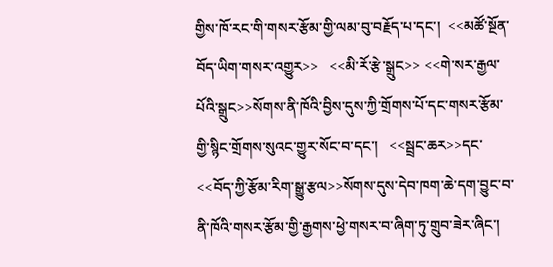གྱིས་ཁོ་རང་གི་གསར་རྩོམ་གྱི་ལམ་བུ་བརྗོད་པ་དང་།  <<མཚོ་སྔོན་བོད་ཡིག་གསར་འགྱུར>>   <<མི་རོ་རྩེ་སྒྲུང>> <<གེ་སར་རྒྱལ་པོའི་སྒྲུང>>སོགས་ནི་ཁོའི་བྱིས་དུས་ཀྱི་གྲོགས་པོ་དང་གསར་རྩོམ་གྱི་སྙིང་གྲོགས་སུའང་གྱུར་སོང་བ་དང་།   <<སྦྲང་ཆར>>དང་<<བོད་ཀྱི་རྩོམ་རིག་སྒྱུ་རྩལ>>སོགས་དུས་དེབ་ཁག་ཆེ་དག་བྱུང་བ་ནི་ཁོའི་གསར་རྩོམ་གྱི་རྒྱགས་ཕྱེ་གསར་བ་ཞིག་ཏུ་གྲུབ་ཟེར་ཞིང་།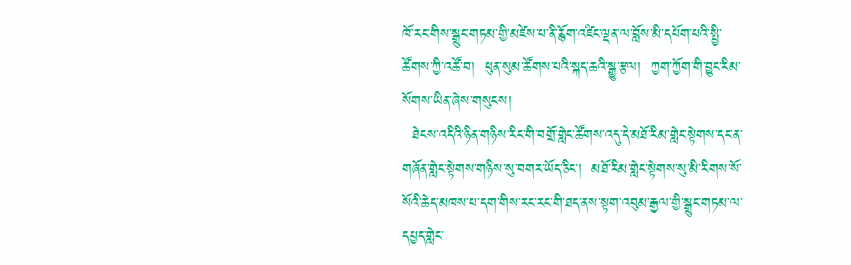ཁོ་རང་གིས་སྒྲུང་གཏམ་གྱི་མཛེས་པ་ནི་རྙོག་འཛིང་ལྡན་ལ་བློས་མི་དཔོག་པའི་སྤྱི་ཚོགས་ཀྱི་འཚོ་བ།  ཕུན་སུམ་ཚོགས་པའི་སྐད་ཆའི་སྒྱུ་རྩལ།  ཀྱག་ཀྱོག་གི་བྱུང་རིམ་སོགས་ཡིན་ཞེས་གསུངས།
  ཐེངས་འདིའི་ཉིན་གཉིས་རིང་གི་བགྲོ་གླེང་ཚོགས་འདུ་དེ་མཐོ་རིམ་གླེང་སྟེགས་དང་ན་གཞོན་གླེང་སྟེགས་གཉིས་སུ་བགར་ཡོད་ཅིང་།  མཐོ་རིམ་གླེང་སྟེགས་སུ་མི་རིགས་སོ་སོའི་ཆེད་མཁས་པ་དག་གིས་རང་རང་གི་ཐད་ནས་སྟག་འབུམ་རྒྱལ་གྱི་སྒྲུང་གཏམ་ལ་དཔྱད་གླེང་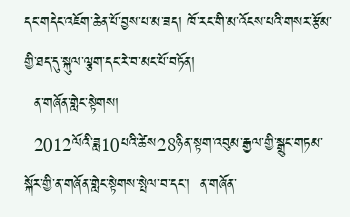དང་གདེང་འཇོག་ཆེན་པོ་བྱས་པ་མ་ཟད། ཁོ་རང་གི་མ་འོངས་པའི་གསར་རྩོམ་གྱི་ཐད་དུ་སྐུལ་ལྕག་དང་རེ་བ་མང་པོ་བཏོན།
  ན་གཞོན་གླེང་སྟེགས།
  2012ལོའི་ཟླ10པའི་ཚེས28ཉིན་སྟག་འབུམ་རྒྱལ་གྱི་སྒྲུང་གཏམ་སྐོར་གྱི་ན་གཞོན་གླེང་སྟེགས་སྤེལ་བ་དང་།  ན་གཞོན་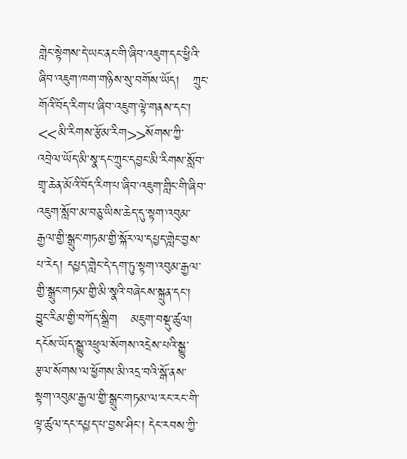གླེང་སྟེགས་དེ་ཡང་ནང་གི་ཞིབ་འཇུག་དང་ཕྱིའི་ཞིབ་འཇུག་ཁག་གཉིས་སུ་བགོས་ཡོད།   ཀྲུང་གོའི་བོད་རིག་པ་ཞིབ་འཇུག་ལྟེ་གནས་དང་།   <<མི་རིགས་རྩོམ་རིག>>སོགས་ཀྱི་འབྲེལ་ཡོད་མི་སྣ་དང་ཀྲུང་དབྱང་མི་རིགས་སློབ་གྲྭ་ཆེན་མོའི་བོད་རིག་པ་ཞིབ་འཇུག་གླིང་གི་ཞིབ་འཇུག་སློབ་མ་བཅུ་ཡིས་ཆེད་དུ་སྟག་འབུམ་རྒྱལ་གྱི་སྒྲུང་གཏམ་གྱི་སྐོར་ལ་དཔྱད་གླེང་བྱས་པ་རེད། དཔྱད་གླེང་དེ་དག་ཏུ་སྟག་འབུམ་རྒྱལ་གྱི་སྒྲུང་གཏམ་གྱི་མི་སྣའི་བཞེངས་སྐྲུན་དང་། བྱུང་རིམ་གྱི་བཀོད་སྒྲིག   མཇུག་བསྡུ་ཚུལ།   དངོས་ཡོད་སྒྱུ་འཕྲུལ་སོགས་འདྲེས་པའི་སྒྱུ་རྩལ་སོགས་ལ་ཕྱོགས་མི་འདྲ་བའི་སྒོ་ནས་སྟག་འབུམ་རྒྱལ་གྱི་སྒྲུང་གཏམ་ལ་རང་རང་གི་ལྟ་ཚུལ་དང་དཔྱད་པ་བྱས་ཤིང་། དེང་རབས་ཀྱི་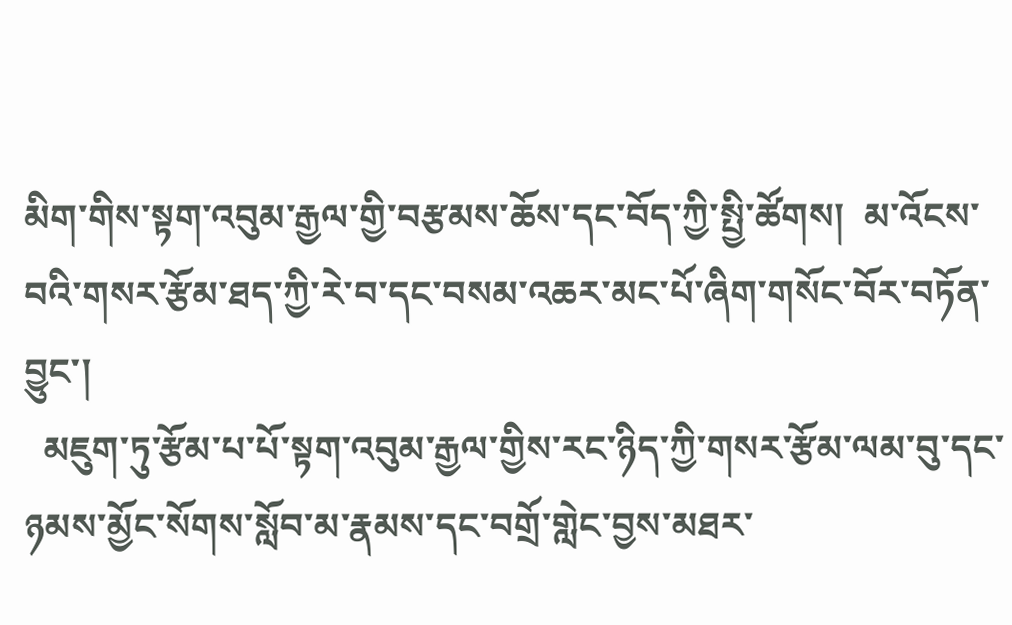མིག་གིས་སྟག་འབུམ་རྒྱལ་གྱི་བརྩམས་ཆོས་དང་བོད་ཀྱི་སྤྱི་ཚོགས།  མ་འོངས་བའི་གསར་རྩོམ་ཐད་ཀྱི་རེ་བ་དང་བསམ་འཆར་མང་པོ་ཞིག་གསོང་བོར་བཏོན་བྱུང་།
  མཇུག་ཏུ་རྩོམ་པ་པོ་སྟག་འབུམ་རྒྱལ་གྱིས་རང་ཉིད་ཀྱི་གསར་རྩོམ་ལམ་བུ་དང་ཉམས་མྱོང་སོགས་སློབ་མ་རྣམས་དང་བགྲོ་གླེང་བྱས་མཐར་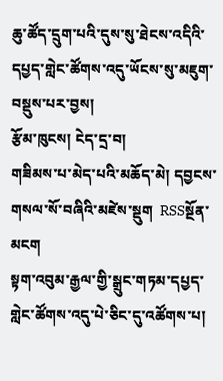ཆུ་ཚོད་དྲུག་པའི་དུས་སུ་ཐེངས་འདིའི་དཔྱད་གླེང་ཚོགས་འདུ་ཡོངས་སུ་མཇུག་བསྡུས་པར་བྱས།
རྩོམ་ཁུངས། ངེད་དྲ་བ།
གཟིམས་པ་མེད་པའི་མཆོད་མེ། དབྱངས་གསལ་སོ་བཞིའི་མཛེས་སྡུག  RSSསྔོན་མངག
སྟག་འབུམ་རྒྱལ་གྱི་སྒྲུང་གཏམ་དཔྱད་གླེང་ཚོགས་འདུ་པེ་ཅིང་དུ་འཚོགས་པ།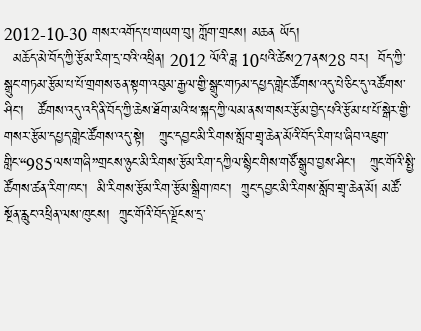2012-10-30 གསར་འགོད་པ་གཡག་བུ། ཀློག་གྲངས། མཆན ཡོད།
  མཆོད་མེ་བོད་ཀྱི་རྩོམ་རིག་དྲ་བའི་འཕྲིན། 2012 ལོའི་ཟླ 10པའི་ཚེས27ནས28 བར།  བོད་ཀྱི་སྒྲུང་གཏམ་རྩོམ་པ་པོ་གྲགས་ཅན་སྟག་འབུམ་རྒྱལ་གྱི་སྒྲུང་གཏམ་དཔྱད་གླེང་ཚོགས་འདུ་པེ་ཅིང་དུ་འཚོགས་ཤིང་།   ཚོགས་འདུ་འདི་ནི་བོད་ཀྱི་ཆེས་ཐོག་མའི་ཕ་སྐད་ཀྱི་ལམ་ནས་གསར་རྩོམ་བྱེད་པའི་རྩོམ་པ་པོ་སྒེར་གྱི་གསར་རྩོམ་དཔྱད་གླེང་ཚོགས་འདུ་སྟེ།   ཀྲུང་དབྱང་མི་རིགས་སློབ་གྲྭ་ཆེན་མོའི་བོད་རིག་པ་ཞིབ་འཇུག་གླིང་“985ལས་གཞི”གྲངས་ཉུང་མི་རིགས་རྩོམ་རིག་དཀྱིལ་སྙིང་གིས་གཙོ་སྒྲུབ་བྱས་ཤིང་།   ཀྲུང་གོའི་སྤྱི་ཚོགས་ཚན་རིག་ཁང་།  མི་རིགས་རྩོམ་རིག་རྩོམ་སྒྲིག་ཁང་།  ཀྲུང་དབྱང་མི་རིགས་སློབ་གྲྭ་ཆེན་མོ། མཚོ་སྔོན་རླུང་འཕྲིན་ལས་ཁུངས།  ཀྲུང་གོའི་བོད་ལྗོངས་དྲ་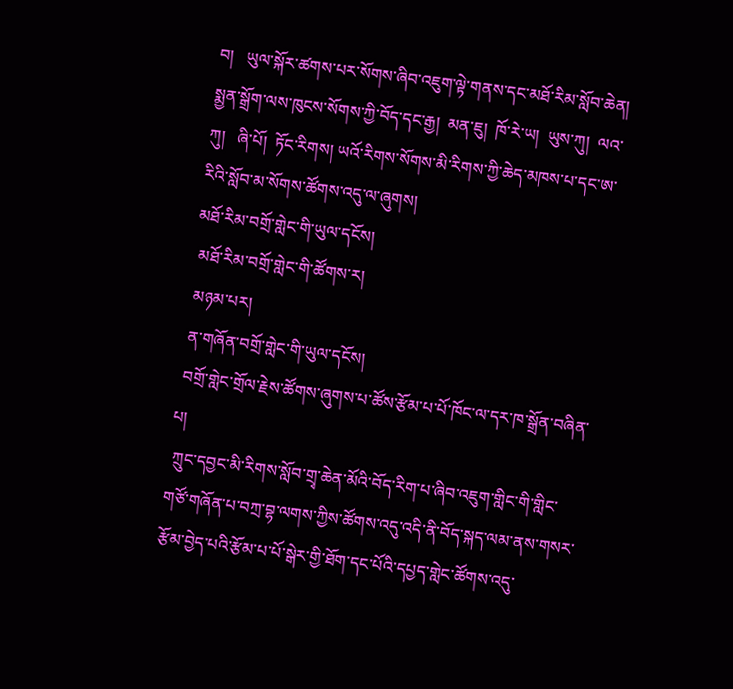བ།   ཡུལ་སྐོར་ཚགས་པར་སོགས་ཞིབ་འཇུག་ལྟེ་གནས་དང་མཐོ་རིམ་སློབ་ཆེན།   སྨྱན་སྒྲོག་ལས་ཁུངས་སོགས་ཀྱི་བོད་དང་རྒྱ།  མན་ཇུ།  ཁོ་རེ་ཡ།  ཡུས་ཀུ།  ལའ་ཀུ།   ཞི་པོ།  ཏོང་རིགས། ཡའོ་རིགས་སོགས་མི་རིགས་ཀྱི་ཆེད་མཁས་པ་དང་ཨ་རིའི་སློབ་མ་སོགས་ཚོགས་འདུ་ལ་ཞུགས།
མཐོ་རིམ་བགྲོ་གླེང་གི་ཡུལ་དངོས།
 མཐོ་རིམ་བགྲོ་གླེང་གི་ཚོགས་ར།
 མཉམ་པར།
 ན་གཞོན་བགྲོ་གླེང་གི་ཡུལ་དངོས།
 བགྲོ་གླེང་གྲོལ་རྗེས་ཚོགས་ཞུགས་པ་ཚོས་རྩོམ་པ་པོ་ཁོང་ལ་དར་ཁ་སྒྲོན་བཞིན་པ།
 ཀྲུང་དབྱང་མི་རིགས་སློབ་གྲྭ་ཆེན་མོའི་བོད་རིག་པ་ཞིབ་འཇུག་གླིང་གི་གླིང་གཙོ་གཞོན་པ་བཀྲ་བྷ་ལགས་ཀྱིས་ཚོགས་འདུ་འདི་ནི་བོད་སྐད་ལམ་ནས་གསར་རྩོམ་བྱེད་པའི་རྩོམ་པ་པོ་སྒེར་གྱི་ཐོག་དང་པོའི་དཔྱད་གླེང་ཚོགས་འདུ་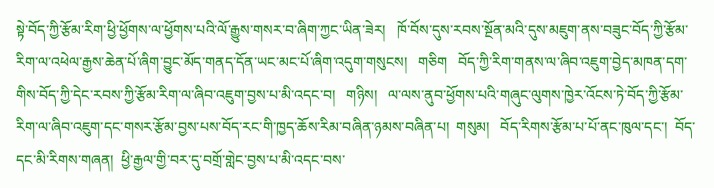སྟེ་བོད་ཀྱི་རྩོམ་རིག་ཕྱི་ཕྱོགས་ལ་ཕྱོགས་པའི་ལོ་རྒྱུས་གསར་བ་ཞིག་ཀྱང་ཡིན་ཟེར།   ཁོ་བོས་དུས་རབས་སྔོན་མའི་དུས་མཇུག་ནས་བཟུང་བོད་ཀྱི་རྩོམ་རིག་ལ་འཕེལ་རྒྱས་ཆེན་པོ་ཞིག་བྱུང་མོད་གནད་དོན་ཡང་མང་པོ་ཞིག་འདུག་གསུངས།   གཅིག   བོད་ཀྱི་རིག་གནས་ལ་ཞིབ་འཇུག་བྱེད་མཁན་དག་གིས་བོད་ཀྱི་དེང་རབས་ཀྱི་རྩོམ་རིག་ལ་ཞིབ་འཇུག་བྱས་པ་མི་འདང་བ།   གཉིས།   ལ་ལས་ནུབ་ཕྱོགས་པའི་གཞུང་ལུགས་ཁྱེར་འོངས་ཏེ་བོད་ཀྱི་རྩོམ་རིག་ལ་ཞིབ་འཇུག་དང་གསར་རྩོམ་བྱས་པས་བོད་རང་གི་ཁྱད་ཆོས་རིམ་བཞིན་ཉམས་བཞིན་པ།  གསུམ།   བོད་རིགས་རྩོམ་པ་པོ་ནང་ཁུལ་དང་།  བོད་དང་མི་རིགས་གཞན།  ཕྱི་རྒྱལ་གྱི་བར་དུ་བགྲོ་གླེང་བྱས་པ་མི་འདང་བས་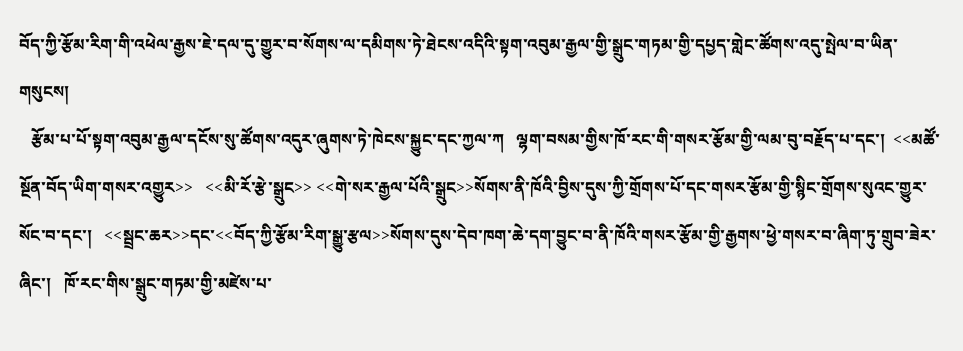བོད་ཀྱི་རྩོམ་རིག་གི་འཕེལ་རྒྱས་ཇེ་དལ་དུ་གྱུར་བ་སོགས་ལ་དམིགས་ཏེ་ཐེངས་འདིའི་སྟག་འབུམ་རྒྱལ་གྱི་སྒྲུང་གཏམ་གྱི་དཔྱད་གླེང་ཚོགས་འདུ་སྤེལ་བ་ཡིན་གསུངས།
   རྩོམ་པ་པོ་སྟག་འབུམ་རྒྱལ་དངོས་སུ་ཚོགས་འདུར་ཞུགས་ཏེ་ཁེངས་སྐྱུང་དང་ཀྱལ་ཀ   ལྷག་བསམ་གྱིས་ཁོ་རང་གི་གསར་རྩོམ་གྱི་ལམ་བུ་བརྗོད་པ་དང་།  <<མཚོ་སྔོན་བོད་ཡིག་གསར་འགྱུར>>   <<མི་རོ་རྩེ་སྒྲུང>> <<གེ་སར་རྒྱལ་པོའི་སྒྲུང>>སོགས་ནི་ཁོའི་བྱིས་དུས་ཀྱི་གྲོགས་པོ་དང་གསར་རྩོམ་གྱི་སྙིང་གྲོགས་སུའང་གྱུར་སོང་བ་དང་།   <<སྦྲང་ཆར>>དང་<<བོད་ཀྱི་རྩོམ་རིག་སྒྱུ་རྩལ>>སོགས་དུས་དེབ་ཁག་ཆེ་དག་བྱུང་བ་ནི་ཁོའི་གསར་རྩོམ་གྱི་རྒྱགས་ཕྱེ་གསར་བ་ཞིག་ཏུ་གྲུབ་ཟེར་ཞིང་།   ཁོ་རང་གིས་སྒྲུང་གཏམ་གྱི་མཛེས་པ་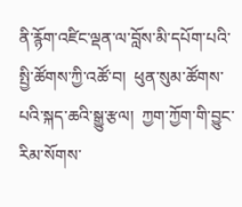ནི་རྙོག་འཛིང་ལྡན་ལ་བློས་མི་དཔོག་པའི་སྤྱི་ཚོགས་ཀྱི་འཚོ་བ།  ཕུན་སུམ་ཚོགས་པའི་སྐད་ཆའི་སྒྱུ་རྩལ།  ཀྱག་ཀྱོག་གི་བྱུང་རིམ་སོགས་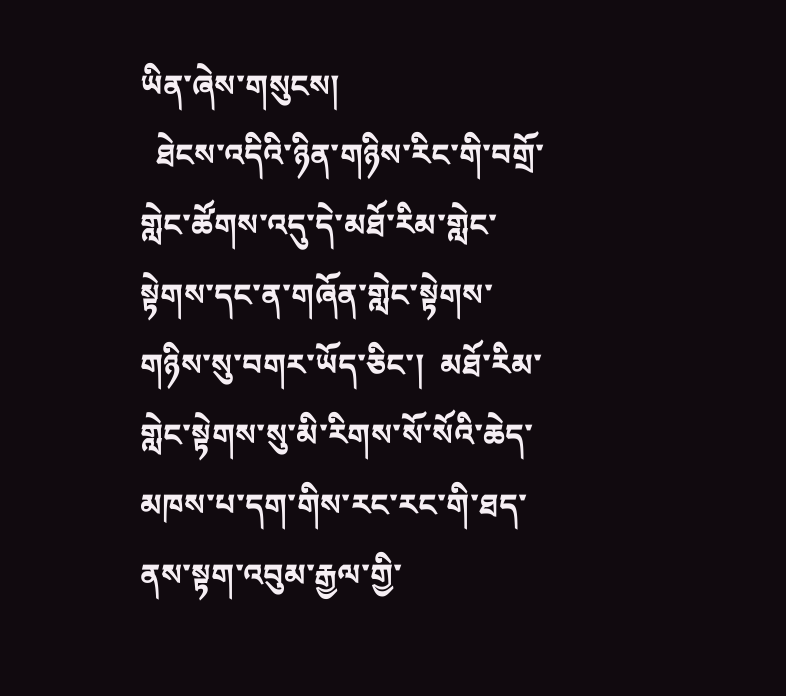ཡིན་ཞེས་གསུངས།
  ཐེངས་འདིའི་ཉིན་གཉིས་རིང་གི་བགྲོ་གླེང་ཚོགས་འདུ་དེ་མཐོ་རིམ་གླེང་སྟེགས་དང་ན་གཞོན་གླེང་སྟེགས་གཉིས་སུ་བགར་ཡོད་ཅིང་།  མཐོ་རིམ་གླེང་སྟེགས་སུ་མི་རིགས་སོ་སོའི་ཆེད་མཁས་པ་དག་གིས་རང་རང་གི་ཐད་ནས་སྟག་འབུམ་རྒྱལ་གྱི་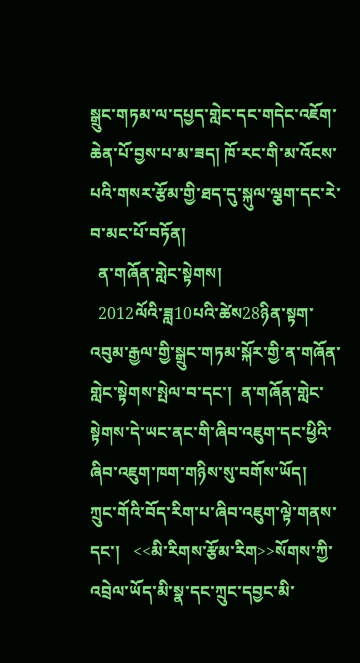སྒྲུང་གཏམ་ལ་དཔྱད་གླེང་དང་གདེང་འཇོག་ཆེན་པོ་བྱས་པ་མ་ཟད། ཁོ་རང་གི་མ་འོངས་པའི་གསར་རྩོམ་གྱི་ཐད་དུ་སྐུལ་ལྕག་དང་རེ་བ་མང་པོ་བཏོན།
  ན་གཞོན་གླེང་སྟེགས།
  2012ལོའི་ཟླ10པའི་ཚེས28ཉིན་སྟག་འབུམ་རྒྱལ་གྱི་སྒྲུང་གཏམ་སྐོར་གྱི་ན་གཞོན་གླེང་སྟེགས་སྤེལ་བ་དང་།  ན་གཞོན་གླེང་སྟེགས་དེ་ཡང་ནང་གི་ཞིབ་འཇུག་དང་ཕྱིའི་ཞིབ་འཇུག་ཁག་གཉིས་སུ་བགོས་ཡོད།   ཀྲུང་གོའི་བོད་རིག་པ་ཞིབ་འཇུག་ལྟེ་གནས་དང་།   <<མི་རིགས་རྩོམ་རིག>>སོགས་ཀྱི་འབྲེལ་ཡོད་མི་སྣ་དང་ཀྲུང་དབྱང་མི་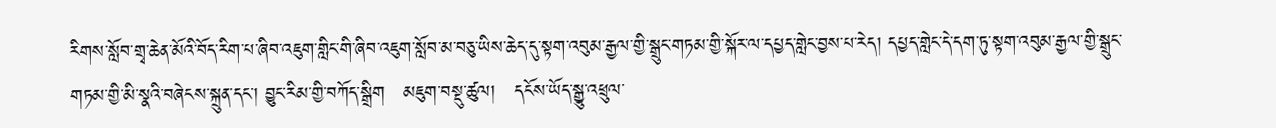རིགས་སློབ་གྲྭ་ཆེན་མོའི་བོད་རིག་པ་ཞིབ་འཇུག་གླིང་གི་ཞིབ་འཇུག་སློབ་མ་བཅུ་ཡིས་ཆེད་དུ་སྟག་འབུམ་རྒྱལ་གྱི་སྒྲུང་གཏམ་གྱི་སྐོར་ལ་དཔྱད་གླེང་བྱས་པ་རེད། དཔྱད་གླེང་དེ་དག་ཏུ་སྟག་འབུམ་རྒྱལ་གྱི་སྒྲུང་གཏམ་གྱི་མི་སྣའི་བཞེངས་སྐྲུན་དང་། བྱུང་རིམ་གྱི་བཀོད་སྒྲིག   མཇུག་བསྡུ་ཚུལ།   དངོས་ཡོད་སྒྱུ་འཕྲུལ་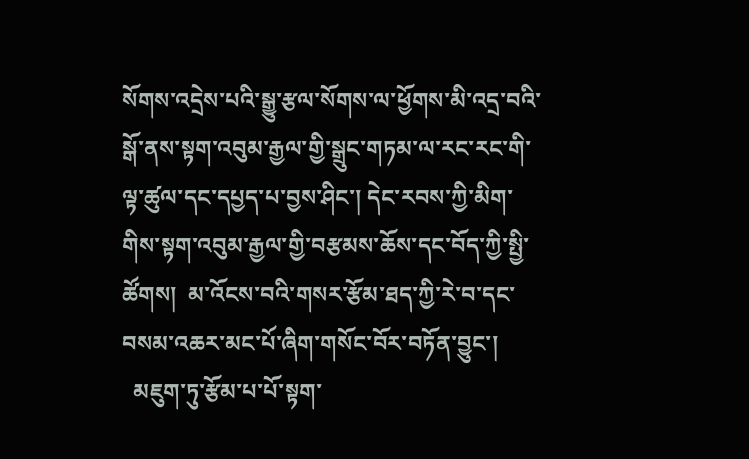སོགས་འདྲེས་པའི་སྒྱུ་རྩལ་སོགས་ལ་ཕྱོགས་མི་འདྲ་བའི་སྒོ་ནས་སྟག་འབུམ་རྒྱལ་གྱི་སྒྲུང་གཏམ་ལ་རང་རང་གི་ལྟ་ཚུལ་དང་དཔྱད་པ་བྱས་ཤིང་། དེང་རབས་ཀྱི་མིག་གིས་སྟག་འབུམ་རྒྱལ་གྱི་བརྩམས་ཆོས་དང་བོད་ཀྱི་སྤྱི་ཚོགས།  མ་འོངས་བའི་གསར་རྩོམ་ཐད་ཀྱི་རེ་བ་དང་བསམ་འཆར་མང་པོ་ཞིག་གསོང་བོར་བཏོན་བྱུང་།
  མཇུག་ཏུ་རྩོམ་པ་པོ་སྟག་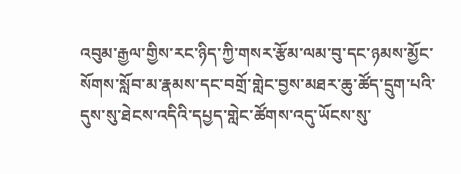འབུམ་རྒྱལ་གྱིས་རང་ཉིད་ཀྱི་གསར་རྩོམ་ལམ་བུ་དང་ཉམས་མྱོང་སོགས་སློབ་མ་རྣམས་དང་བགྲོ་གླེང་བྱས་མཐར་ཆུ་ཚོད་དྲུག་པའི་དུས་སུ་ཐེངས་འདིའི་དཔྱད་གླེང་ཚོགས་འདུ་ཡོངས་སུ་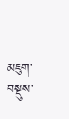མཇུག་བསྡུས་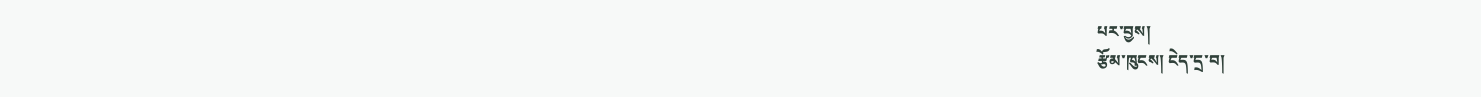པར་བྱས།
རྩོམ་ཁུངས། ངེད་དྲ་བ།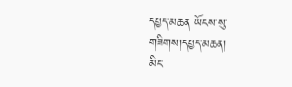དཔྱད་མཆན ཡོངས་སུ་གཟིགས།དཔྱད་མཆན།
མིང་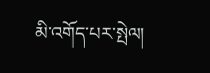མི་འགོད་པར་སྤེལ།